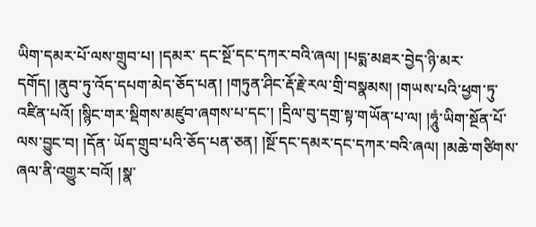ཡིག་དམར་པོ་ལས་གྲུབ་པ། །དམར་ དང་སྔོ་དང་དཀར་བའི་ཞལ། །པདྨ་མཐར་བྱེད་ཉི་མར་དགོད། །ནུབ་ཏུ་འོད་དཔག་མེད་ཅོད་པན། །གཏུན་ཤིང་རྡོ་རྗེ་རལ་གྲི་བསྣམས། །གཡས་པའི་ཕྱག་ཏུ་འཛིན་པའོ། །སྙིང་གར་སྡིགས་མཛུབ་ཞགས་པ་དང་། །དྲིལ་བུ་དགྲ་སྟ་གཡོན་པ་ལ། །ཧཱུཾ་ཡིག་སྔོན་པོ་ལས་བྱུང་བ། །དོན་ ཡོད་གྲུབ་པའི་ཅོད་པན་ཅན། །སྔོ་དང་དམར་དང་དཀར་བའི་ཞལ། །མཆེ་གཙིགས་ཞལ་ནི་འགྱུར་བའོ། །སྣ་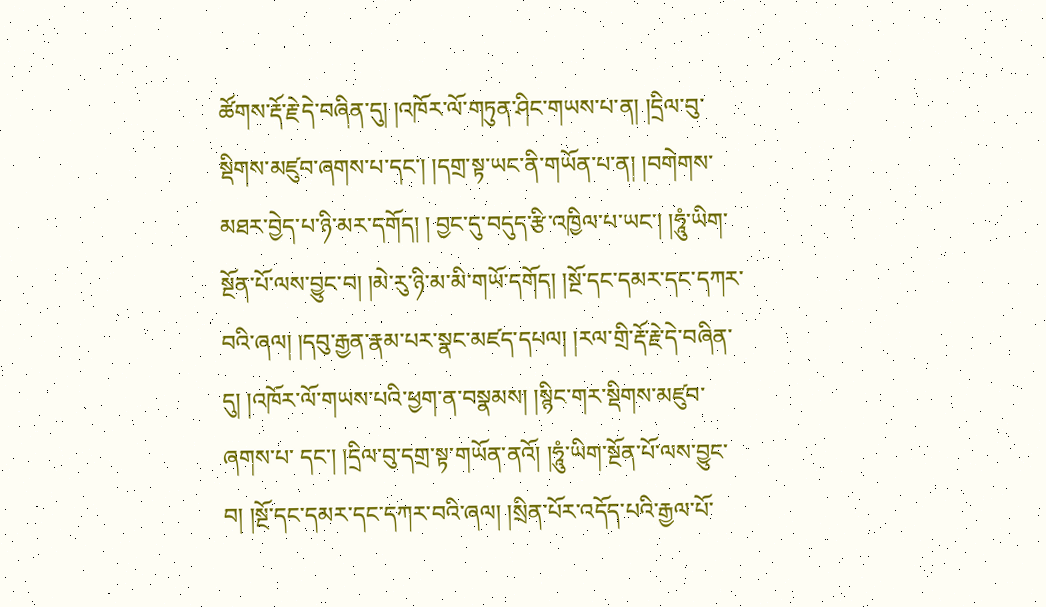ཚོགས་རྡོ་རྗེ་དེ་བཞིན་དུ། །འཁོར་ལོ་གཏུན་ཤིང་གཡས་པ་ན། །དྲིལ་བུ་སྡིགས་མཛུབ་ཞགས་པ་དང་། །དགྲ་སྟ་ཡང་ནི་གཡོན་པ་ན། །བགེགས་མཐར་བྱེད་པ་ཉི་མར་དགོད། ། བྱང་དུ་བདུད་རྩི་འཁྱིལ་པ་ཡང་། །ཧཱུཾ་ཡིག་སྔོན་པོ་ལས་བྱུང་བ། །མེ་རུ་ཉི་མ་མི་གཡོ་དགོད། །སྔོ་དང་དམར་དང་དཀར་བའི་ཞལ། །དབུ་རྒྱན་རྣམ་པར་སྣང་མཛད་དཔལ། །རལ་གྲི་རྡོ་རྗེ་དེ་བཞིན་དུ། །འཁོར་ལོ་གཡས་པའི་ཕྱག་ན་བསྣམས། །སྙིང་གར་སྡིགས་མཛུབ་ཞགས་པ་ དང་། །དྲིལ་བུ་དགྲ་སྟ་གཡོན་ནའོ། །ཧཱུཾ་ཡིག་སྔོན་པོ་ལས་བྱུང་བ། །སྔོ་དང་དམར་དང་དཀར་བའི་ཞལ། །སྲིན་པོར་འདོད་པའི་རྒྱལ་པོ་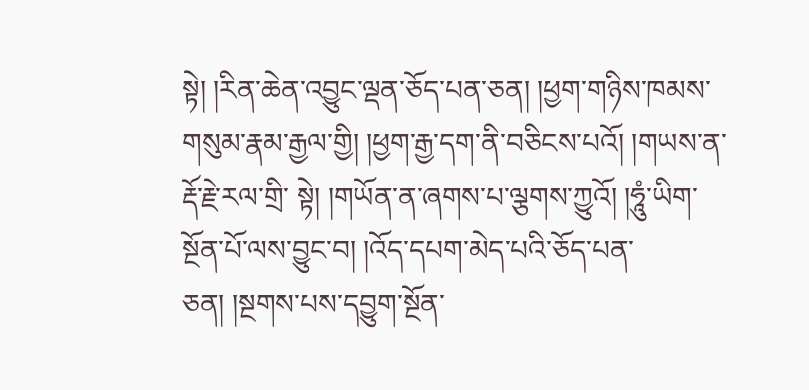སྟེ། །རིན་ཆེན་འབྱུང་ལྡན་ཅོད་པན་ཅན། །ཕྱག་གཉིས་ཁམས་གསུམ་རྣམ་རྒྱལ་གྱི། །ཕྱག་རྒྱ་དག་ནི་བཅིངས་པའོ། །གཡས་ན་རྡོ་རྗེ་རལ་གྲི་ སྟེ། །གཡོན་ན་ཞགས་པ་ལྕགས་ཀྱུའོ། །ཧཱུཾ་ཡིག་སྔོན་པོ་ལས་བྱུང་བ། །འོད་དཔག་མེད་པའི་ཅོད་པན་ཅན། །སྔགས་པས་དབྱུག་སྔོན་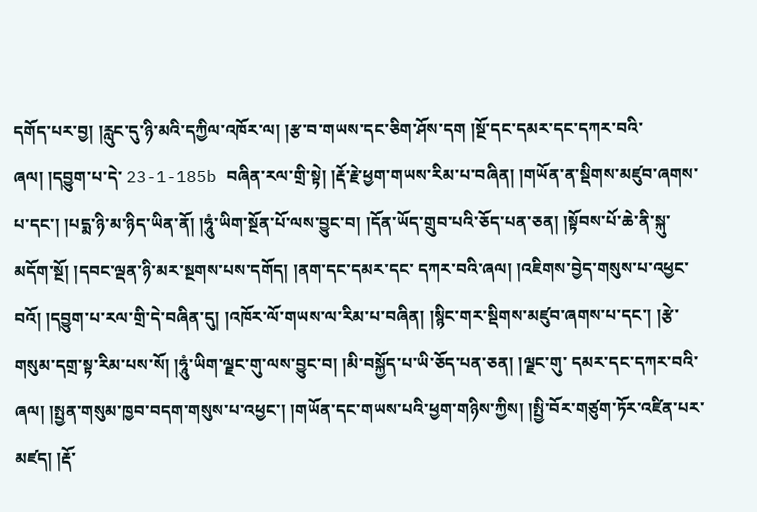དགོད་པར་བྱ། །རླུང་དུ་ཉི་མའི་དཀྱིལ་འཁོར་ལ། །རྩ་བ་གཡས་དང་ཅིག་ཤོས་དག །སྔོ་དང་དམར་དང་དཀར་བའི་ཞལ། །དབྱུག་པ་དེ་ 23-1-185b བཞིན་རལ་གྲི་སྟེ། །རྡོ་རྗེ་ཕྱག་གཡས་རིམ་པ་བཞིན། །གཡོན་ན་སྡིགས་མཛུབ་ཞགས་པ་དང་། །པདྨ་ཉི་མ་ཉིད་ཡིན་ནོ། །ཧཱུཾ་ཡིག་སྔོན་པོ་ལས་བྱུང་བ། །དོན་ཡོད་གྲུབ་པའི་ཅོད་པན་ཅན། །སྟོབས་པོ་ཆེ་ནི་སྐུ་མདོག་སྔོ། །དབང་ལྡན་ཉི་མར་སྔགས་པས་དགོད། །ནག་དང་དམར་དང་ དཀར་བའི་ཞལ། །འཇིགས་བྱེད་གསུས་པ་འཕྱང་བའོ། །དབྱུག་པ་རལ་གྲི་དེ་བཞིན་དུ། །འཁོར་ལོ་གཡས་ལ་རིམ་པ་བཞིན། །སྙིང་གར་སྡིགས་མཛུབ་ཞགས་པ་དང་། །རྩེ་གསུམ་དགྲ་སྟ་རིམ་པས་སོ། །ཧཱུཾ་ཡིག་ལྗང་གུ་ལས་བྱུང་བ། །མི་བསྐྱོད་པ་ཡི་ཅོད་པན་ཅན། །ལྗང་གུ་ དམར་དང་དཀར་བའི་ཞལ། །སྤྱན་གསུམ་ཁྱབ་བདག་གསུས་པ་འཕྱང་། །གཡོན་དང་གཡས་པའི་ཕྱག་གཉིས་ཀྱིས། །སྤྱི་བོར་གཙུག་ཏོར་འཛིན་པར་མཛད། །རྡོ་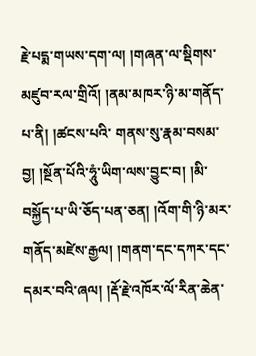རྗེ་པདྨ་གཡས་དག་ལ། །གཞན་ལ་སྡིགས་མཛུབ་རལ་གྲིའོ། །ནམ་མཁར་ཉི་མ་གནོད་པ་ནི། །ཚངས་པའི་ གནས་སུ་རྣམ་བསམ་བྱ། །སྔོན་པོའི་ཧཱུཾ་ཡིག་ལས་བྱུང་བ། །མི་བསྐྱོད་པ་ཡི་ཅོད་པན་ཅན། །འོག་གི་ཉི་མར་གནོད་མཛེས་རྒྱལ། །གནག་དང་དཀར་དང་དམར་བའི་ཞལ། །རྡོ་རྗེ་འཁོར་ལོ་རིན་ཆེན་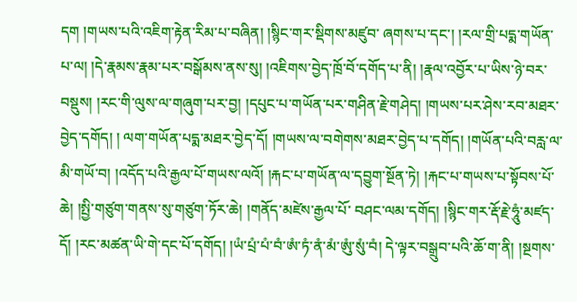དག །གཡས་པའི་འཇིག་རྟེན་རིམ་པ་བཞིན། །སྙིང་གར་སྡིགས་མཛུབ་ ཞགས་པ་དང་། །རལ་གྲི་པདྨ་གཡོན་པ་ལ། །དེ་རྣམས་རྣམ་པར་བསྒོམས་ནས་སུ། །འཇིགས་བྱེད་ཁྲོ་བོ་དགོད་པ་ནི། །རྣལ་འབྱོར་པ་ཡིས་ཉེ་བར་བསྡུས། །རང་གི་ལུས་ལ་གཞུག་པར་བྱ། །དཔུང་པ་གཡོན་པར་གཤིན་རྗེ་གཤེད། །གཡས་པར་ཤེས་རབ་མཐར་བྱེད་དགོད། ། ལག་གཡོན་པདྨ་མཐར་བྱེད་དོ། །གཡས་ལ་བགེགས་མཐར་བྱེད་པ་དགོད། །གཡོན་པའི་བརླ་ལ་མི་གཡོ་བ། །འདོད་པའི་རྒྱལ་པོ་གཡས་ལའོ། །རྐང་པ་གཡོན་ལ་དབྱུག་སྔོན་ཏེ། །རྐང་པ་གཡས་པ་སྟོབས་པོ་ཆེ། །སྤྱི་གཙུག་གནས་སུ་གཙུག་ཏོར་ཆེ། །གནོད་མཛེས་རྒྱལ་པོ་ བཤང་ལམ་དགོད། །སྙིང་གར་རྡོ་རྗེ་ཧཱུཾ་མཛད་དོ། །རང་མཚན་ཡི་གེ་དང་པོ་དགོད། །ཡཾ་པྲཾ་པཾ་བཾ་ཨཾ་ཏཾ་ནཾ་མཾ་ཨུཾ་སུཾ་བཾ། དེ་ལྟར་བསྒྲུབ་པའི་ཆོ་ག་ནི། །སྔགས་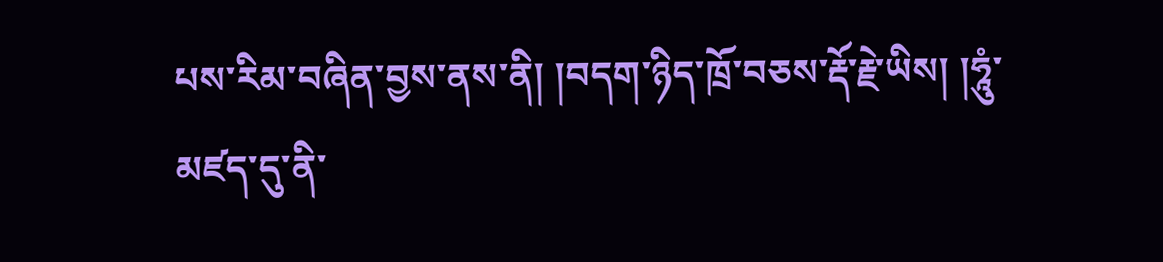པས་རིམ་བཞིན་བྱས་ནས་ནི། །བདག་ཉིད་ཁྲོ་བཅས་རྡོ་རྗེ་ཡིས། །ཧཱུཾ་མཛད་དུ་ནི་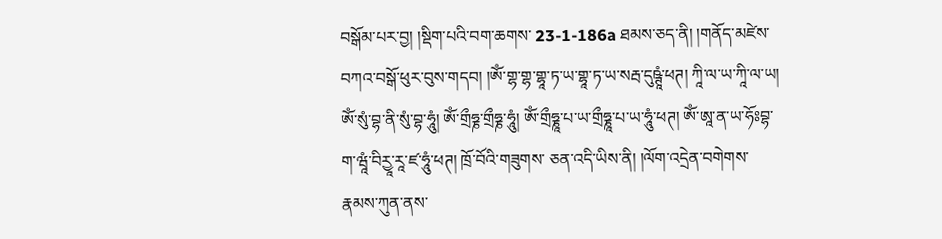བསྒོམ་པར་བྱ། །སྡིག་པའི་བག་ཆགས་ 23-1-186a ཐམས་ཅད་ནི། །གནོད་མཛེས་བཀའ་བསྒོ་ཕུར་བུས་གདབ། །ཨོཾ་གྷ་གྷ་གྷཱ་ཏ་ཡ་གྷཱ་ཏ་ཡ་སརྦ་དུཥྚཱཾ་ཕཊ། ཀཱི་ལ་ཡ་ཀཱི་ལ་ཡ། ཨོཾ་སུཾ་བྷ་ནི་སུཾ་བྷ་ཧཱུཾ། ཨོཾ་གྲྀཧྞ་གྲྀཧྞ་ཧཱུཾ། ཨོཾ་གྲྀཧྞཱ་པ་ཡ་གྲྀཧྞཱ་པ་ཡ་ཧཱུཾ་ཕཊ། ཨོཾ་ཨཱ་ན་ཡ་ཧོཿབྷ་ག་ཝཱཾ་བིརྱཱ་རཱ་ཛ་ཧཱུཾ་ཕཊ། ཁྲོ་བོའི་གཟུགས་ ཅན་འདི་ཡིས་ནི། །ལོག་འདྲེན་བགེགས་རྣམས་ཀུན་ནས་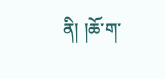ནི། །ཆོ་ག་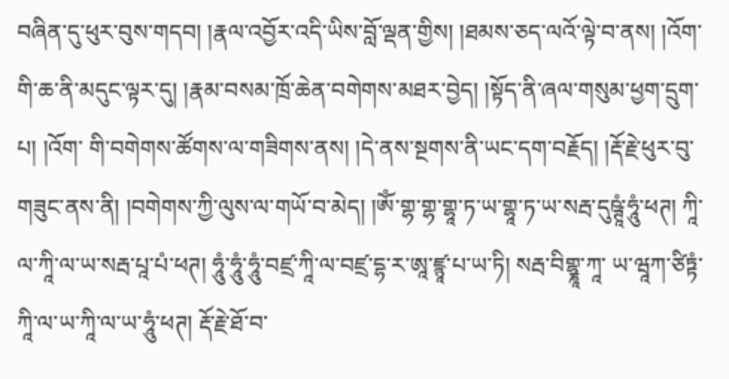བཞིན་དུ་ཕུར་བུས་གདབ། །རྣལ་འབྱོར་འདི་ཡིས་བློ་ལྡན་གྱིས། །ཐམས་ཅད་ལའོ་ལྟེ་བ་ནས། །འོག་གི་ཆ་ནི་མདུང་ལྟར་དུ། །རྣམ་བསམ་ཁྲོ་ཆེན་བགེགས་མཐར་བྱེད། །སྟོད་ནི་ཞལ་གསུམ་ཕྱག་དྲུག་པ། །འོག་ གི་བགེགས་ཚོགས་ལ་གཟིགས་ནས། །དེ་ནས་སྔགས་ནི་ཡང་དག་བརྗོད། །རྡོ་རྗེ་ཕུར་བུ་གཟུང་ནས་ནི། །བགེགས་ཀྱི་ལུས་ལ་གཡོ་བ་མེད། །ཨོཾ་གྷ་གྷ་གྷཱ་ཏ་ཡ་གྷཱ་ཏ་ཡ་སརྦ་དུཥྚཱཾ་ཧཱུཾ་ཕཊ། ཀཱི་ལ་ཀཱི་ལ་ཡ་སརྦ་པཱ་པཾ་ཕཊ། ཧཱུཾ་ཧཱུཾ་ཧཱུཾ་བཛྲ་ཀཱི་ལ་བཛྲ་དྷ་ར་ཨཱ་ཛྙཱ་པ་ཡ་ཏི། སརྦ་བིགྷྣཱ་ཀཱ་ ཡ་ཝཱཀ་ཙིཏྟཾ་ཀཱི་ལ་ཡ་ཀཱི་ལ་ཡ་ཧཱུཾ་ཕཊ། རྡོ་རྗེ་ཐོ་བ་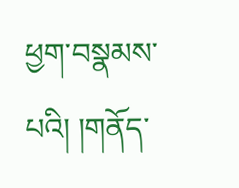ཕྱག་བསྣམས་པའི། །གནོད་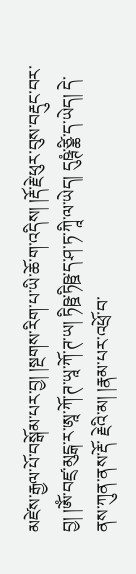མཛེས་རྒྱལ་པོ་བསྒོམ་པར་བྱ། །སྔགས་རིག་པ་ཡི་ཆོ་ག་འདིས། །རྡོ་རྗེ་ཕུར་བུས་བརྡུང་བར་བྱ། །ཨོཾ་བཛྲ་མུངྒ་ར་ཨཱ་ཀོ་ཊ་ཡཱ་ཀོ་ཊ་ཡ། ཏིཥྛ་ཏིཥྛ་ད་ཤ་ཏ་ཀཱི་ལ་ཡེད། དུཥྚཾ་ཙྪི་ད་ཡེད། དེ་ནས་ཀུན་ནས་རྡོ་ རྗེའི་མ། །རྣམ་པར་འཕྲོ་བ་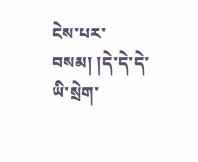ངེས་པར་བསམ། །དེ་དེ་དེ་ཡི་སྲེག་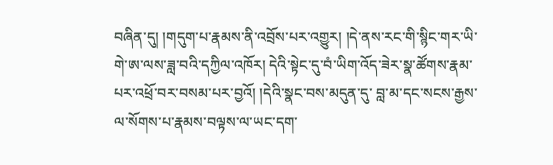བཞིན་དུ། །གདུག་པ་རྣམས་ནི་འབྲོས་པར་འགྱུར། །དེ་ནས་རང་གི་སྙིང་གར་ཡི་གེ་ཨ་ལས་ཟླ་བའི་དཀྱིལ་འཁོར། དེའི་སྟེང་དུ་བཾ་ཡིག་འོད་ཟེར་སྣ་ཚོགས་རྣམ་པར་འཕྲོ་བར་བསམ་པར་བྱའོ། །དེའི་སྣང་བས་མདུན་དུ་ བླ་མ་དང་སངས་རྒྱས་ལ་སོགས་པ་རྣམས་བལྟས་ལ་ཡང་དག་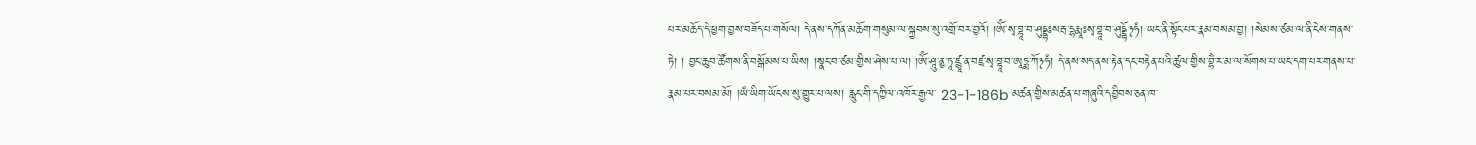པར་མཆོད་དེ་ཕྱག་བྱས་བཟོད་པ་གསོལ། དེ་ནས་དཀོན་མཆོག་གསུམ་ལ་སྐྱབས་སུ་འགྲོ་བར་བྱའོ། །ཨོཾ་སྭ་བྷཱ་བ་ཤུདྡྷཿསརྦ་དྷརྨཱཿསྭ་བྷཱ་བ་ཤུདྡྷོ྅ཧཾ། ཡང་ནི་སྟོང་པར་རྣམ་བསམ་བྱ། །སེམས་ཙམ་ལ་ནི་ངེས་གནས་ཏེ། ། བྱང་ཆུབ་ཚོགས་ནི་བསྒོམས་པ་ཡིས། །སྣང་བ་ཙམ་གྱིས་ཤེས་པ་ལ། །ཨོཾ་ཤཱུ་ནྱ་ཏཱ་ཛྙཱ་ན་བཛྲ་སྭ་བྷཱ་བ་ཨཱཏྨ་ཀོ྅ཧཾ། དེ་ནས་སད་ནས་རྟེན་དང་བརྟེན་པའི་ཚུལ་གྱིས་བྷཻ་ར་མ་ལ་སོགས་པ་ཡང་དག་པར་གནས་པ་རྣམ་པར་བསམ་མོ། །ཡཾ་ཡིག་ཡོངས་སུ་གྱུར་པ་ལས། རླུང་གི་དཀྱིལ་འཁོར་རྒྱལ་ 23-1-186b མཚན་གྱིས་མཚན་པ་གཞུའི་དབྱིབས་ཅན་ཁ་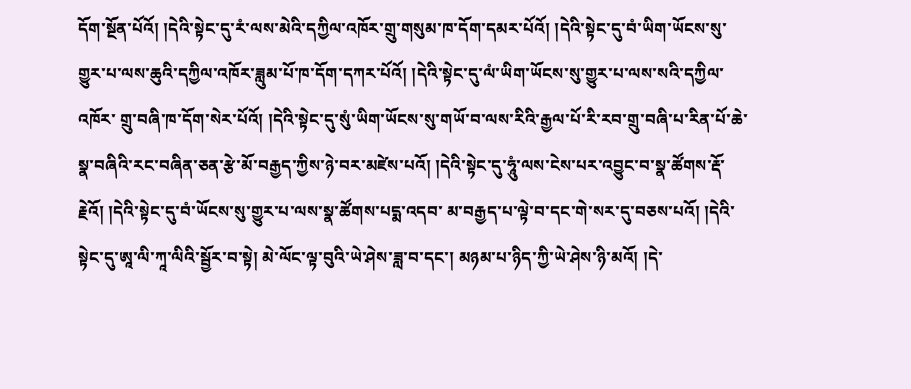དོག་སྔོན་པོའོ། །དེའི་སྟེང་དུ་རཾ་ལས་མེའི་དཀྱིལ་འཁོར་གྲུ་གསུམ་ཁ་དོག་དམར་པོའོ། །དེའི་སྟེང་དུ་བཾ་ཡིག་ཡོངས་སུ་གྱུར་པ་ལས་ཆུའི་དཀྱིལ་འཁོར་ཟླུམ་པོ་ཁ་དོག་དཀར་པོའོ། །དེའི་སྟེང་དུ་ལཾ་ཡིག་ཡོངས་སུ་གྱུར་པ་ལས་སའི་དཀྱིལ་འཁོར་ གྲུ་བཞི་ཁ་དོག་སེར་པོའོ། །དེའི་སྟེང་དུ་སུཾ་ཡིག་ཡོངས་སུ་གཡོ་བ་ལས་རིའི་རྒྱལ་པོ་རི་རབ་གྲུ་བཞི་པ་རིན་པོ་ཆེ་སྣ་བཞིའི་རང་བཞིན་ཅན་རྩེ་མོ་བརྒྱད་ཀྱིས་ཉེ་བར་མཛེས་པའོ། །དེའི་སྟེང་དུ་ཧཱུཾ་ལས་ངེས་པར་འབྱུང་བ་སྣ་ཚོགས་རྡོ་རྗེའོ། །དེའི་སྟེང་དུ་བཾ་ཡོངས་སུ་གྱུར་པ་ལས་སྣ་ཚོགས་པདྨ་འདབ་ མ་བརྒྱད་པ་ལྟེ་བ་དང་གེ་སར་དུ་བཅས་པའོ། །དེའི་སྟེང་དུ་ཨཱ་ལི་ཀཱ་ལིའི་སྦྱོར་བ་སྟེ། མེ་ལོང་ལྟ་བུའི་ཡེ་ཤེས་ཟླ་བ་དང་། མཉམ་པ་ཉིད་ཀྱི་ཡེ་ཤེས་ཉི་མའོ། །དེ་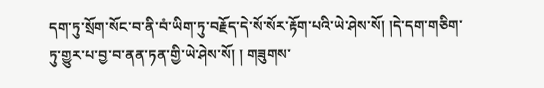དག་ཏུ་སྲོག་སོང་བ་ནི་བཾ་ཡིག་ཏུ་བརྗོད་དེ་སོ་སོར་རྟོག་པའི་ཡེ་ཤེས་སོ། །དེ་དག་གཅིག་ཏུ་གྱུར་པ་བྱ་བ་ནན་ཏན་གྱི་ཡེ་ཤེས་སོ། ། གཟུགས་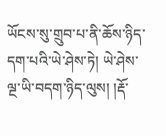ཡོངས་སུ་གྲུབ་པ་ནི་ཆོས་ཉིད་དག་པའི་ཡེ་ཤེས་ཏེ། ཡེ་ཤེས་ལྔ་ཡི་བདག་ཉིད་ལུས། །རྡོ་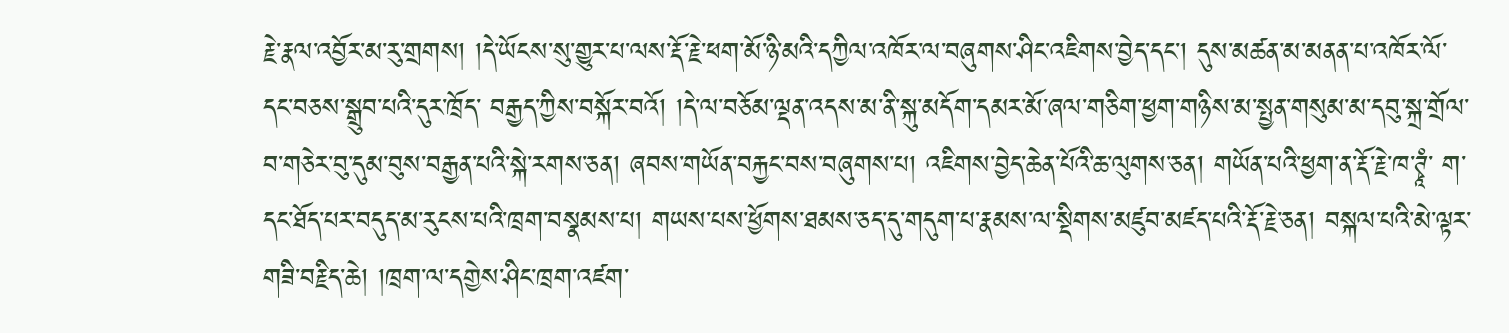རྗེ་རྣལ་འབྱོར་མ་རུ་གྲགས། །དེ་ཡོངས་སུ་གྱུར་པ་ལས་རྡོ་རྗེ་ཕག་མོ་ཉི་མའི་དཀྱིལ་འཁོར་ལ་བཞུགས་ཤིང་འཇིགས་བྱེད་དང་། དུས་མཚན་མ་མནན་པ་འཁོར་ལོ་དང་བཅས་སྒྲུབ་པའི་དུར་ཁྲོད་ བརྒྱད་ཀྱིས་བསྐོར་བའོ། །དེ་ལ་བཅོམ་ལྡན་འདས་མ་ནི་སྐུ་མདོག་དམར་མོ་ཞལ་གཅིག་ཕྱག་གཉིས་མ་སྤྱན་གསུམ་མ་དབུ་སྐྲ་གྲོལ་བ་གཅེར་བུ་དུམ་བུས་བརྒྱན་པའི་སྐེ་རགས་ཅན། ཞབས་གཡོན་བརྐྱང་བས་བཞུགས་པ། འཇིགས་བྱེད་ཆེན་པོའི་ཆ་ལུགས་ཅན། གཡོན་པའི་ཕྱག་ན་རྡོ་རྗེ་ཁ་ཊྭཱཾ་ ག་དང་ཐོད་པར་བདུད་མ་རུངས་པའི་ཁྲག་བསྣམས་པ། གཡས་པས་ཕྱོགས་ཐམས་ཅད་དུ་གདུག་པ་རྣམས་ལ་སྡིགས་མཛུབ་མཛད་པའི་རྡོ་རྗེ་ཅན། བསྐལ་པའི་མེ་ལྟར་གཟི་བརྗིད་ཆེ། །ཁྲག་ལ་དགྱེས་ཤིང་ཁྲག་འཛག་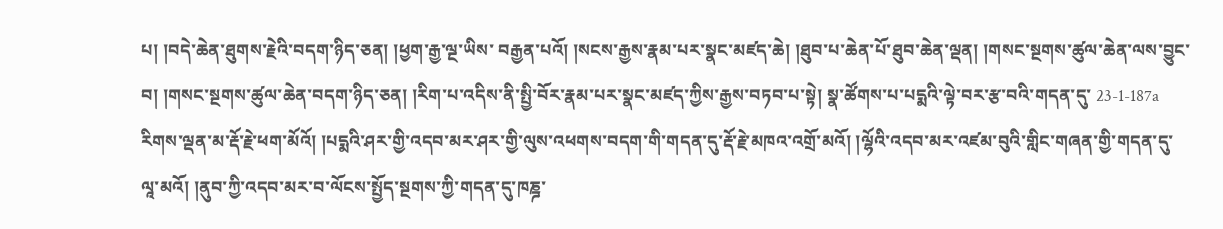པ། །བདེ་ཆེན་ཐུགས་རྗེའི་བདག་ཉིད་ཅན། །ཕྱག་རྒྱ་ལྔ་ཡིས་ བརྒྱན་པའོ། །སངས་རྒྱས་རྣམ་པར་སྣང་མཛད་ཆེ། །ཐུབ་པ་ཆེན་པོ་ཐུབ་ཆེན་ལྡན། །གསང་སྔགས་ཚུལ་ཆེན་ལས་བྱུང་བ། །གསང་སྔགས་ཚུལ་ཆེན་བདག་ཉིད་ཅན། །རིག་པ་འདིས་ནི་སྤྱི་བོར་རྣམ་པར་སྣང་མཛད་ཀྱིས་རྒྱས་བཏབ་པ་སྟེ། སྣ་ཚོགས་པ་པདྨའི་ལྟེ་བར་རྩ་བའི་གདན་དུ་ 23-1-187a རིགས་ལྡན་མ་རྡོ་རྗེ་ཕག་མོའོ། །པདྨའི་ཤར་གྱི་འདབ་མར་ཤར་གྱི་ལུས་འཕགས་བདག་གི་གདན་དུ་རྡོ་རྗེ་མཁའ་འགྲོ་མའོ། །ལྷོའི་འདབ་མར་འཛམ་བུའི་གླིང་གཞན་གྱི་གདན་དུ་ལཱ་མའོ། །ནུབ་ཀྱི་འདབ་མར་བ་ལོངས་སྤྱོད་སྔགས་ཀྱི་གདན་དུ་ཁཎྜ་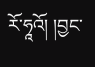རོ་ཧཱའོ། །བྱང་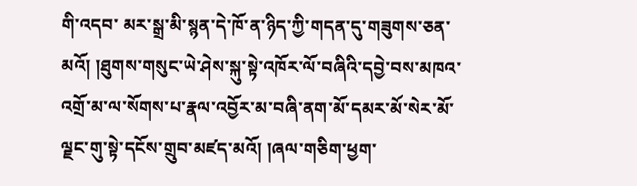གི་འདབ་ མར་སྒྲ་མི་སྙན་དེ་ཁོ་ན་ཉིད་ཀྱི་གདན་དུ་གཟུགས་ཅན་མའོ། །ཐུགས་གསུང་ཡེ་ཤེས་སྐུ་སྟེ་འཁོར་ལོ་བཞིའི་དབྱེ་བས་མཁའ་འགྲོ་མ་ལ་སོགས་པ་རྣལ་འབྱོར་མ་བཞི་ནག་མོ་དམར་མོ་སེར་མོ་ལྗང་གུ་སྟེ་དངོས་གྲུབ་མཛད་མའོ། །ཞལ་གཅིག་ཕྱག་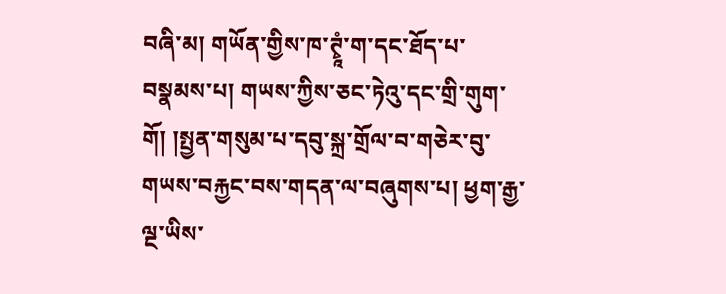བཞི་མ། གཡོན་གྱིས་ཁ་ཊྭཱཾ་ག་དང་ཐོད་པ་ བསྣམས་པ། གཡས་ཀྱིས་ཅང་ཏེའུ་དང་གྲི་གུག་གོ། །སྤྱན་གསུམ་པ་དབུ་སྐྲ་གྲོལ་བ་གཅེར་བུ་གཡས་བརྐྱང་བས་གདན་ལ་བཞུགས་པ། ཕྱག་རྒྱ་ལྔ་ཡིས་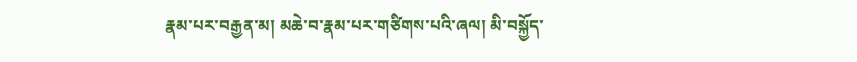རྣམ་པར་བརྒྱན་མ། མཆེ་བ་རྣམ་པར་གཙིགས་པའི་ཞལ། མི་བསྐྱོད་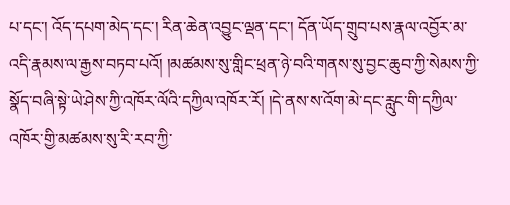པ་དང་། འོད་དཔག་མེད་དང་། རིན་ཆེན་འབྱུང་ལྡན་དང་། དོན་ཡོད་གྲུབ་པས་རྣལ་འབྱོར་མ་འདི་རྣམས་ལ་རྒྱས་བཏབ་པའོ། །མཚམས་སུ་གླིང་ཕྲན་ཉེ་བའི་གནས་སུ་བྱང་ཆུབ་ཀྱི་སེམས་ཀྱི་སྣོད་བཞི་སྟེ་ཡེ་ཤེས་ཀྱི་འཁོར་ལོའི་དཀྱིལ་འཁོར་རོ། །དེ་ནས་ས་འོག་མེ་དང་རླུང་གི་དཀྱིལ་འཁོར་གྱི་མཚམས་སུ་རི་རབ་ཀྱི་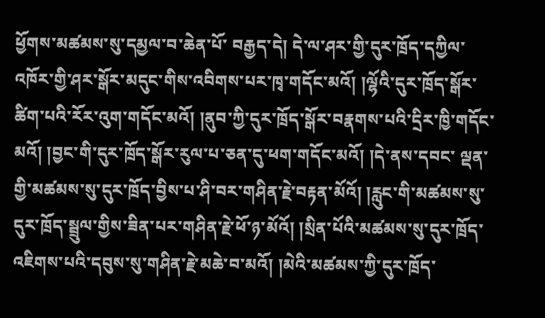ཕྱོགས་མཚམས་སུ་དམྱལ་བ་ཆེན་པོ་ བརྒྱད་དེ། དེ་ལ་ཤར་གྱི་དུར་ཁྲོད་དཀྱིལ་འཁོར་གྱི་ཤར་སྒོར་མདུང་གིས་འབིགས་པར་ཁྭ་གདོང་མའོ། །ལྷོའི་དུར་ཁྲོད་སྒོར་ཚིག་པའི་རོར་འུག་གདོང་མའོ། །ནུབ་ཀྱི་དུར་ཁྲོད་སྒོར་བརྣགས་པའི་དྲིར་ཁྱི་གདོང་མའོ། །བྱང་གི་དུར་ཁྲོད་སྒོར་རུལ་པ་ཅན་དུ་ཕག་གདོང་མའོ། །དེ་ནས་དབང་ ལྡན་གྱི་མཚམས་སུ་དུར་ཁྲོད་བྱིས་པ་ཤི་བར་གཤིན་རྗེ་བརྟན་མོའོ། །རླུང་གི་མཚམས་སུ་དུར་ཁྲོད་སྦྲུལ་གྱིས་ཟིན་པར་གཤིན་རྗེ་ཕོ་ཉ་མོའོ། །སྲིན་པོའི་མཚམས་སུ་དུར་ཁྲོད་འཇིགས་པའི་དབུས་སུ་གཤིན་རྗེ་མཆེ་བ་མའོ། །མེའི་མཚམས་ཀྱི་དུར་ཁྲོད་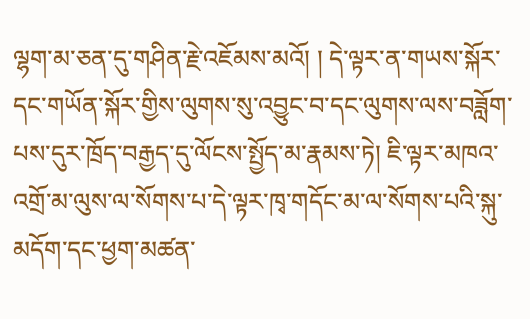ལྷག་མ་ཅན་དུ་གཤིན་རྗེ་འཇོམས་མའོ། ། དེ་ལྟར་ན་གཡས་སྐོར་དང་གཡོན་སྐོར་གྱིས་ལུགས་སུ་འབྱུང་བ་དང་ལུགས་ལས་བཟློག་པས་དུར་ཁྲོད་བརྒྱད་དུ་ལོངས་སྤྱོད་མ་རྣམས་ཏེ། ཇི་ལྟར་མཁའ་འགྲོ་མ་ལུས་ལ་སོགས་པ་དེ་ལྟར་ཁྭ་གདོང་མ་ལ་སོགས་པའི་སྐུ་མདོག་དང་ཕྱག་མཚན་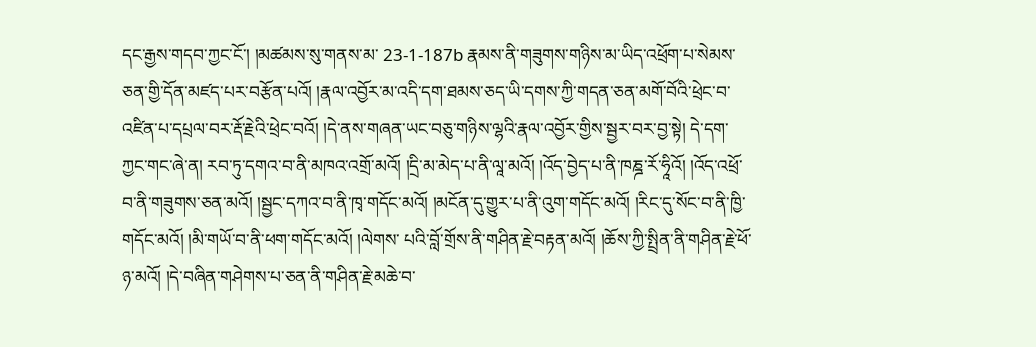དང་རྒྱས་གདབ་ཀྱང་ངོ་། །མཚམས་སུ་གནས་མ་ 23-1-187b རྣམས་ནི་གཟུགས་གཉིས་མ་ཡིད་འཕྲོག་པ་སེམས་ཅན་གྱི་དོན་མཛད་པར་བརྩོན་པའོ། །རྣལ་འབྱོར་མ་འདི་དག་ཐམས་ཅད་ཡི་དགས་ཀྱི་གདན་ཅན་མགོ་བོའི་ཕྲེང་བ་འཛིན་པ་དཔྲལ་བར་རྡོ་རྗེའི་ཕྲེང་བའོ། །དེ་ནས་གཞན་ཡང་བཅུ་གཉིས་ལྷའི་རྣལ་འབྱོར་གྱིས་སྦྱར་བར་བྱ་སྟེ། དེ་དག་ཀྱང་གང་ཞེ་ན། རབ་ཏུ་དགའ་བ་ནི་མཁའ་འགྲོ་མའོ། །དྲི་མ་མེད་པ་ནི་ལཱ་མའོ། །འོད་བྱེད་པ་ནི་ཁཎྜ་རོ་ཧཱིའོ། །འོད་འཕྲོ་བ་ནི་གཟུགས་ཅན་མའོ། །སྦྱང་དཀའ་བ་ནི་ཁྭ་གདོང་མའོ། །མངོན་དུ་གྱུར་པ་ནི་འུག་གདོང་མའོ། །རིང་དུ་སོང་བ་ནི་ཁྱི་གདོང་མའོ། །མི་གཡོ་བ་ནི་ཕག་གདོང་མའོ། །ལེགས་ པའི་བློ་གྲོས་ནི་གཤིན་རྗེ་བརྟན་མའོ། །ཆོས་ཀྱི་སྤྲིན་ནི་གཤིན་རྗེ་ཕོ་ཉ་མའོ། །དེ་བཞིན་གཤེགས་པ་ཅན་ནི་གཤིན་རྗེ་མཆེ་བ་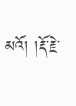མའོ། །རྡོ་རྗེ་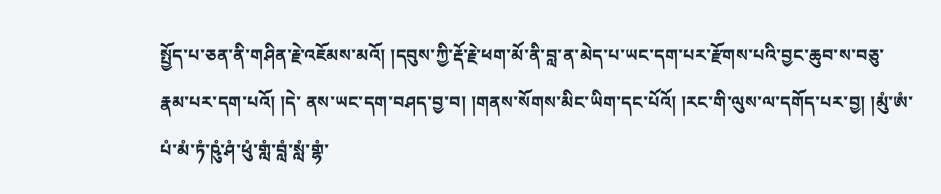སྤྱོད་པ་ཅན་ནི་གཤིན་རྗེ་འཇོམས་མའོ། །དབུས་ཀྱི་རྡོ་རྗེ་ཕག་མོ་ནི་བླ་ན་མེད་པ་ཡང་དག་པར་རྫོགས་པའི་བྱང་ཆུབ་ས་བཅུ་རྣམ་པར་དག་པའོ། །དེ་ ནས་ཡང་དག་བཤད་བྱ་བ། །གནས་སོགས་མིང་ཡིག་དང་པོའོ། །རང་གི་ལུས་ལ་དགོད་པར་བྱ། །མུཾ་ཨཾ་པཾ་མཾ་ཏཾ་ཥུཾ་ཤཾ་ཕུཾ་གླཾ་བླཾ་སླཾ་གྷཾ་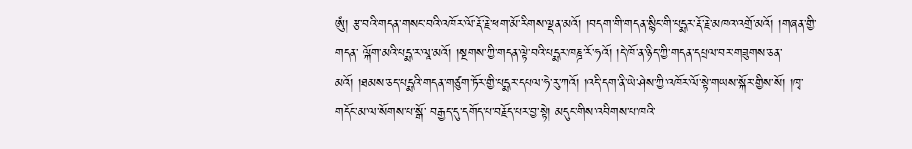ཨུཾ། རྩ་བའི་གདན་གསང་བའི་འཁོར་ལོ་རྡོ་རྗེ་ཕག་མོ་རིགས་ལྡན་མའོ། །བདག་གི་གདན་སྙིང་གི་པདྨར་རྡོ་རྗེ་མཁའ་འགྲོ་མའོ། །གཞན་གྱི་གདན་ ལྐོག་མའི་པདྨ་ར་ལཱ་མའོ། །སྔགས་ཀྱི་གདན་ལྟེ་བའི་པདྨར་ཁཎྜ་རོ་ཧའོ། །དེ་ཁོ་ན་ཉིད་ཀྱི་གདན་དཔྲལ་བར་གཟུགས་ཅན་མའོ། །ཐམས་ཅད་པདྨའི་གདན་གཙུག་ཏོར་གྱི་པདྨར་དཔལ་ཧེ་རུ་ཀའོ། །འདི་དག་ནི་ཡེ་ཤེས་ཀྱི་འཁོར་ལོ་སྟེ་གཡས་སྐོར་གྱིས་སོ། །ཁྭ་གདོང་མ་ལ་སོགས་པ་སྒོ་ བརྒྱད་དུ་དགོད་པ་བརྗོད་པར་བྱ་སྟེ། མདུང་གིས་འབིགས་པ་ཁའི་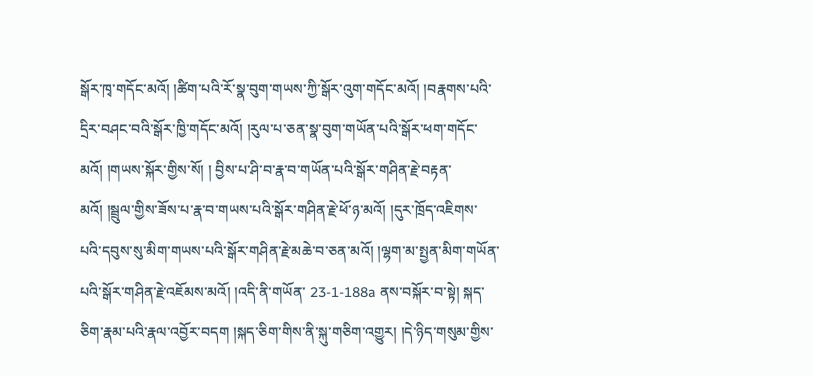སྒོར་ཁྭ་གདོང་མའོ། །ཚིག་པའི་རོ་སྣ་བུག་གཡས་ཀྱི་སྒོར་འུག་གདོང་མའོ། །བརྣགས་པའི་དྲིར་བཤང་བའི་སྒོར་ཁྱི་གདོང་མའོ། །རུལ་པ་ཅན་སྣ་བུག་གཡོན་པའི་སྒོར་ཕག་གདོང་མའོ། །གཡས་སྐོར་གྱིས་སོ། ། བྱིས་པ་ཤི་བ་རྣ་བ་གཡོན་པའི་སྒོར་གཤིན་རྗེ་བརྟན་མའོ། །སྦྲུལ་གྱིས་ཟོས་པ་རྣ་བ་གཡས་པའི་སྒོར་གཤིན་རྗེ་ཕོ་ཉ་མའོ། །དུར་ཁྲོད་འཇིགས་པའི་དབུས་སུ་མིག་གཡས་པའི་སྒོར་གཤིན་རྗེ་མཆེ་བ་ཅན་མའོ། །ལྷག་མ་སྤྱན་མིག་གཡོན་པའི་སྒོར་གཤིན་རྗེ་འཇོམས་མའོ། །འདི་ནི་གཡོན་ 23-1-188a ནས་བསྐོར་བ་སྟེ། སྐད་ཅིག་རྣམ་པའི་རྣལ་འབྱོར་བདག །སྐད་ཅིག་གིས་ནི་སྐུ་གཅིག་འགྱུར། །དེ་ཉིད་གསུམ་གྱིས་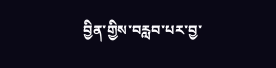བྱིན་གྱིས་བརླབ་པར་བྱ་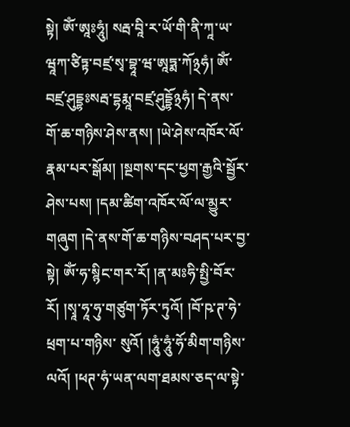སྟེ། ཨོཾ་ཨཱཿཧཱུཾ། སརྦ་བཱི་ར་ཡོ་གི་ནི་ཀཱ་ཡ་ཝཱཀ་ཙིཏྟ་བཛྲ་སྭ་བྷཱ་ཝ་ཨཱཏྨ་ཀོ྅ཧཾ། ཨོཾ་བཛྲ་ཤུདྡྷཿསརྦ་དྷརྨཱ་བཛྲ་ཤུདྡྷོ྅ཧཾ། དེ་ནས་ གོ་ཆ་གཉིས་ཤེས་ནས། །ཡེ་ཤེས་འཁོར་ལོ་རྣམ་པར་སྒོམ། །སྔགས་དང་ཕྱག་རྒྱའི་སྦྱོར་ཤེས་པས། །དམ་ཚིག་འཁོར་ལོ་ལ་མྱུར་གཞུག །དེ་ནས་གོ་ཆ་གཉིས་བཤད་པར་བྱ་སྟེ། ཨོཾ་ཧ་སྙིང་གར་རོ། །ན་མཿཧི་སྤྱི་བོར་རོ། །སྭཱ་ཧཱ་ཧུ་གཙུག་ཏོར་ཏུའོ། །བོ་ཥ་ཊ་ཧེ་ཕྲག་པ་གཉིས་ སུའོ། །ཧཱུཾ་ཧཱུཾ་ཧོ་མིག་གཉིས་ལའོ། །ཕཊ་ཧཾ་ཡན་ལག་ཐམས་ཅད་ལ་སྟེ་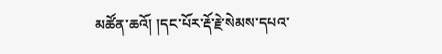མཚོན་ཆའོ། །དང་པོར་རྡོ་རྗེ་སེམས་དཔའ་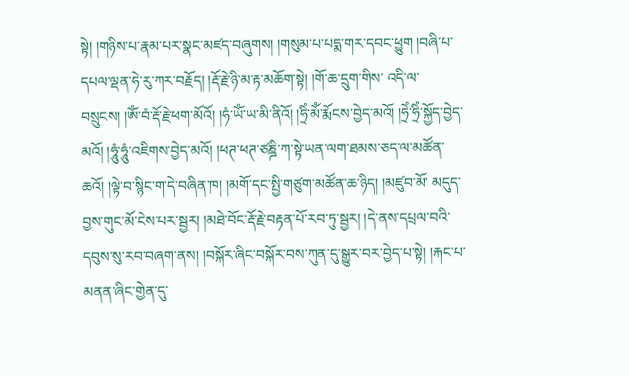སྟེ། །གཉིས་པ་རྣམ་པར་སྣང་མཛད་བཞུགས། །གསུམ་པ་པདྨ་གར་དབང་ཕྱུག །བཞི་པ་དཔལ་ལྡན་ཧེ་རུ་ཀར་བརྗོད། །རྡོ་རྗེ་ཉི་མ་རྟ་མཆོག་སྟེ། །གོ་ཆ་དྲུག་གིས་ འདི་ལ་བསྲུངས། །ཨོཾ་བཾ་རྡོ་རྗེ་ཕག་མོའོ། །ཧཾ་ཡོཾ་ཡ་མི་ནིའོ། །ཧྲིཾ་མོཾ་རྨོངས་བྱེད་མའོ། །ཧྲེཾ་ཧྲིཾ་སྐྱོད་བྱེད་མའོ། །ཧཱུཾ་ཧཱུཾ་འཇིགས་བྱེད་མའོ། །ཕཊ་ཕཊ་ཙཎྜི་ཀ་སྟེ་ཡན་ལག་ཐམས་ཅད་ལ་མཚོན་ཆའོ། །ལྟེ་བ་སྙིང་ག་དེ་བཞིན་ཁ། །མགོ་དང་སྤྱི་གཙུག་མཚོན་ཆ་ཉིད། །མཛུབ་མོ་ མདུད་བྱས་གུང་མོ་ངེས་པར་སྦྱར། །མཐེ་བོང་རྡོ་རྗེ་བརྟན་པོ་རབ་ཏུ་སྦྱར། །དེ་ནས་དཔྲལ་བའི་དབུས་སུ་རབ་བཞག་ནས། །བསྐོར་ཞིང་བསྐོར་བས་ཀུན་དུ་སྒྱུར་བར་བྱེད་པ་སྟེ། །རྐང་པ་མནན་ཞིང་གྱེན་དུ་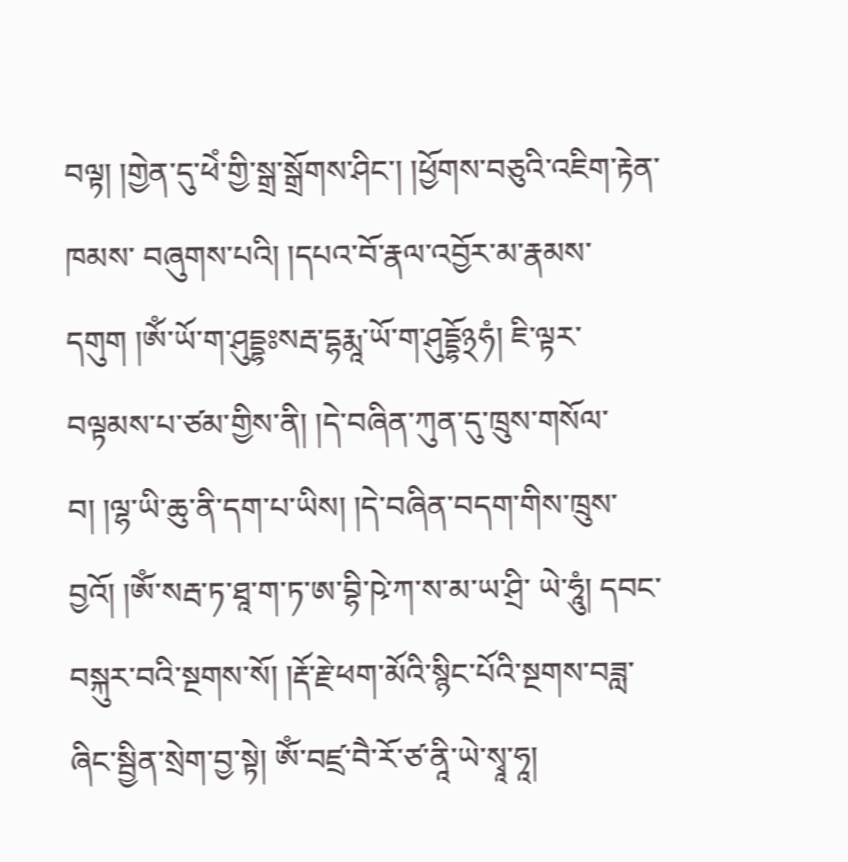བལྟ། །གྱེན་དུ་ཕེཾ་གྱི་སྒྲ་སྒྲོགས་ཤིང་། །ཕྱོགས་བཅུའི་འཇིག་རྟེན་ཁམས་ བཞུགས་པའི། །དཔའ་བོ་རྣལ་འབྱོར་མ་རྣམས་དགུག །ཨོཾ་ཡོ་ག་ཤུདྡྷཿསརྦ་དྷརྨཱ་ཡོ་ག་ཤུདྡྷོ྅ཧཾ། ཇི་ལྟར་བལྟམས་པ་ཙམ་གྱིས་ནི། །དེ་བཞིན་ཀུན་དུ་ཁྲུས་གསོལ་བ། །ལྷ་ཡི་ཆུ་ནི་དག་པ་ཡིས། །དེ་བཞིན་བདག་གིས་ཁྲུས་བྱའོ། །ཨོཾ་སརྦ་ཏ་ཐཱ་ག་ཏ་ཨ་བྷི་ཥེ་ཀ་ས་མ་ཡ་ཤྲི་ ཡེ་ཧཱུཾ། དབང་བསྐུར་བའི་སྔགས་སོ། །རྡོ་རྗེ་ཕག་མོའི་སྙིང་པོའི་སྔགས་བཟླ་ཞིང་སྦྱིན་སྲེག་བྱ་སྟེ། ཨོཾ་བཛྲ་བཻ་རོ་ཙ་ནཱི་ཡེ་སྭཱ་ཧཱ།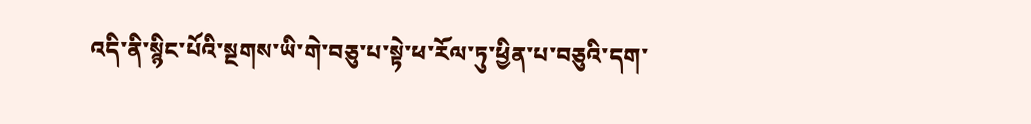འདི་ནི་སྙིང་པོའི་སྔགས་ཡི་གེ་བཅུ་པ་སྟེ་ཕ་རོལ་ཏུ་ཕྱིན་པ་བཅུའི་དག་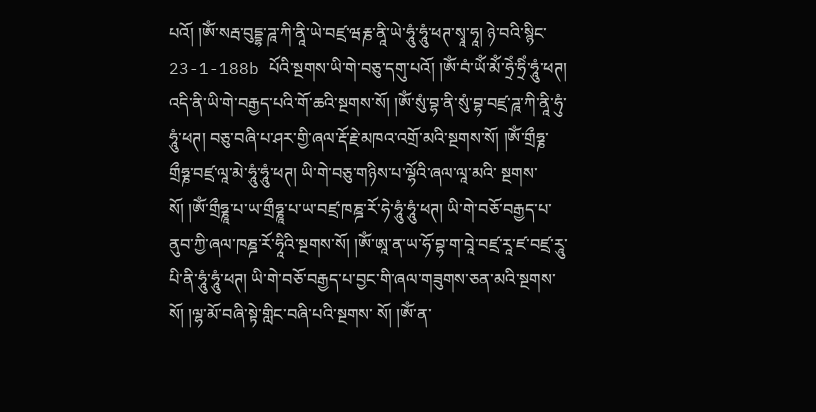པའོ། །ཨོཾ་སརྦ་བུདྡྷ་ཌཱ་ཀི་ནཱི་ཡེ་བཛྲ་ཝརྞ་ནཱི་ཡེ་ཧཱུཾ་ཧཱུཾ་ཕཊ་སྭཱ་ཧཱ། ཉེ་བའི་སྙིང་ 23-1-188b པོའི་སྔགས་ཡི་གེ་བཅུ་དགུ་པའོ། །ཨོཾ་བཾ་ཡོཾ་མོཾ་ཧྲེཾ་ཧྲིཾ་ཧཱུཾ་ཕཊ། འདི་ནི་ཡི་གེ་བརྒྱད་པའི་གོ་ཆའི་སྔགས་སོ། །ཨོཾ་སུཾ་བྷ་ནི་སུཾ་བྷ་བཛྲ་ཌཱ་ཀི་ནཱི་ཧུཾ་ཧཱུཾ་ཕཊ། བཅུ་བཞི་པ་ཤར་གྱི་ཞལ་རྡོ་རྗེ་མཁའ་འགྲོ་མའི་སྔགས་སོ། །ཨོཾ་གྲྀཧྞ་གྲྀཧྞ་བཛྲ་ལཱ་མེ་ཧཱུཾ་ཧཱུཾ་ཕཊ། ཡི་གེ་བཅུ་གཉིས་པ་ལྷོའི་ཞལ་ལཱ་མའི་ སྔགས་སོ། །ཨོཾ་གྲྀཧྞཱ་པ་ཡ་གྲྀཧྞཱ་པ་ཡ་བཛྲ་ཁཎྜ་རོ་ཧེ་ཧཱུཾ་ཧཱུཾ་ཕཊ། ཡི་གེ་བཅོ་བརྒྱད་པ་ནུབ་ཀྱི་ཞལ་ཁཎྜ་རོ་ཧཱིའི་སྔགས་སོ། །ཨོཾ་ཨཱ་ན་ཡ་ཧོ་བྷ་ག་བཱེ་བཛྲ་རཱ་ཛ་བཛྲ་རཱུ་པི་ནི་ཧཱུཾ་ཧཱུཾ་ཕཊ། ཡི་གེ་བཅོ་བརྒྱད་པ་བྱང་གི་ཞལ་གཟུགས་ཅན་མའི་སྔགས་སོ། །ལྷ་མོ་བཞི་སྟེ་གླིང་བཞི་པའི་སྔགས་ སོ། །ཨོཾ་ན་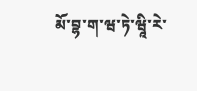མོ་བྷ་ག་ཝ་ཏེ་ཝཱི་རེ་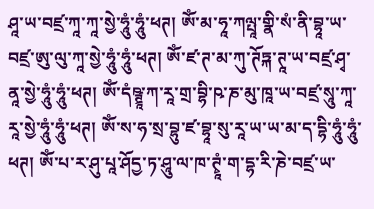ཤཱ་ཡ་བཛྲ་ཀཱ་ཀཱ་སྱེ་ཧཱུཾ་ཧཱུཾ་ཕཊ། ཨོཾ་མ་ཧཱ་ཀལྤཱ་གྣི་སཾ་ནི་བྷཱ་ཡ་བཛྲ་ཨུ་ལུ་ཀཱ་སྱེ་ཧཱུཾ་ཧཱུཾ་ཕཊ། ཨོཾ་ཛ་ཊ་མ་ཀུ་ཊོཏྐ་ཊཱ་ཡ་བཛྲ་ཤྭ་ནཱ་སྱེ་ཧཱུཾ་ཧཱུཾ་ཕཊ། ཨོཾ་དཾཥྚྲཱ་ཀ་རཱ་གྲ་བྷི་ཥ་ཎ་མུ་ཁཱ་ཡ་བཛྲ་སཱུ་ཀཱ་རཱ་སྱེ་ཧཱུཾ་ཧཱུཾ་ཕཊ། ཨོཾ་ས་ཧ་སྲ་བྷུ་ཛ་བྷཱ་སུ་རཱ་ཡ་ཡ་མ་ད་དྷི་ཧཱུཾ་ཧཱུཾ་ཕཊ། ཨོཾ་པ་ར་ཤུ་པཱ་ཤོདྱ་ཏ་ཤཱུ་ལ་ཁ་ཊྭཱཾ་ག་དྷ་རི་ཎེ་བཛྲ་ཡ་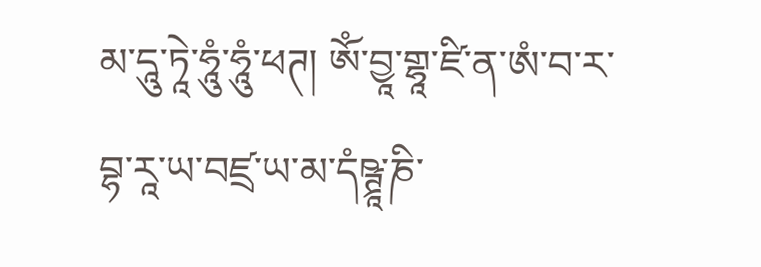མ་དཱུ་ཏཱེ་ཧཱུཾ་ཧཱུཾ་ཕཊ། ཨོཾ་བྱཱ་གྷཱ་ཛི་ན་ཨཾ་བ་ར་བྷ་རཱ་ཡ་བཛྲ་ཡ་མ་དཾཥྚྲཱ་ཎི་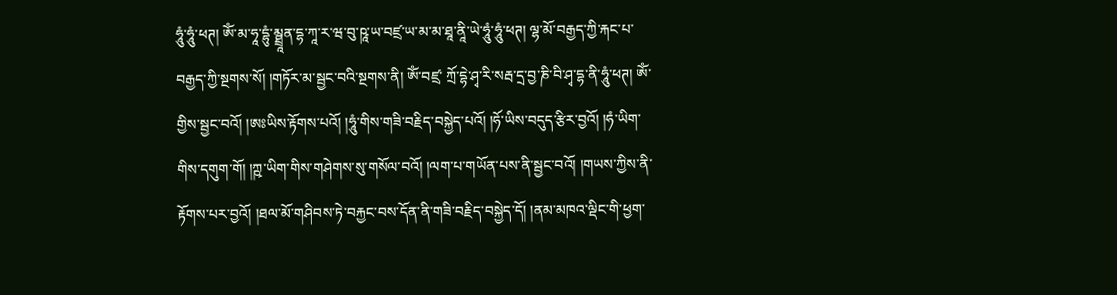ཧཱུཾ་ཧཱུཾ་ཕཊ། ཨོཾ་མ་ཧཱ་དྷུཾ་མྠྲཱན་དྷ་ཀཱ་ར་ཝ་བུ་ཥཱ་ཡ་བཛྲ་ཡ་མ་མ་ཐཱ་ནཱི་ཡེ་ཧཱུཾ་ཧཱུཾ་ཕཊ། ལྷ་མོ་བརྒྱད་ཀྱི་རྐང་པ་བརྒྱད་ཀྱི་སྔགས་སོ། །གཏོར་མ་སྦྱང་བའི་སྔགས་ནི། ཨོཾ་བཛྲ་ ཀྲོ་དྷེ་ཤྭ་རི་སརྦ་དྲ་བྱ་ཎི་བི་ཤྭ་དྷ་ནི་ཧཱུཾ་ཕཊ། ཨོཾ་གྱིས་སྦྱང་བའོ། །ཨཿཡིས་རྟོགས་པའོ། །ཧཱུཾ་གིས་གཟི་བརྗིད་བསྐྱེད་པའོ། །ཧོ་ཡིས་བདུད་རྩིར་བྱའོ། །ཧཾ་ཡིག་གིས་དགུག་གོ། །ཀྵ་ཡིག་གིས་གཤེགས་སུ་གསོལ་བའོ། །ལག་པ་གཡོན་པས་ནི་སྦྱང་བའོ། །གཡས་ཀྱིས་ནི་ རྟོགས་པར་བྱའོ། །ཐལ་མོ་གཤིབས་ཏེ་བརྐྱང་བས་དོན་ནི་གཟི་བརྗིད་བསྐྱེད་དོ། །ནམ་མཁའ་ལྡིང་གི་ཕྱག་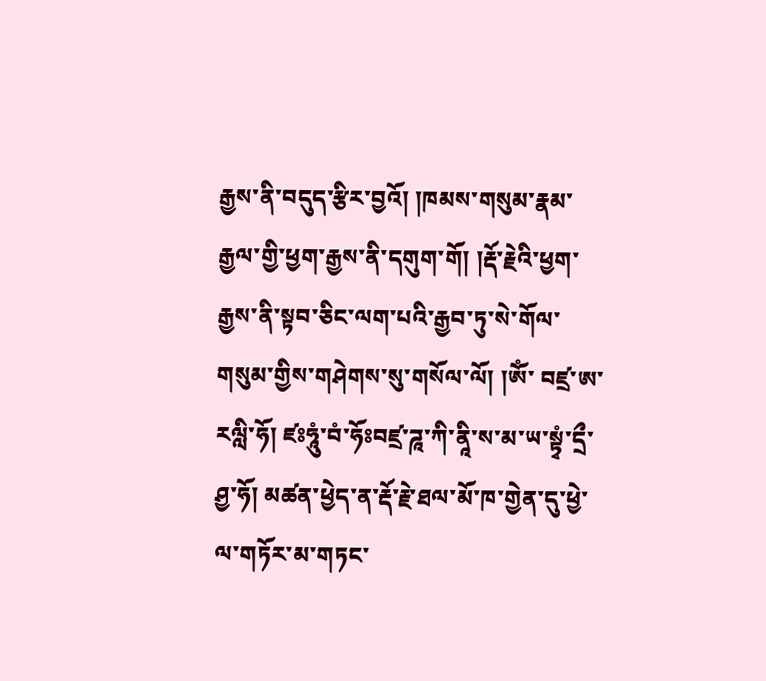རྒྱས་ནི་བདུད་རྩིར་བྱའོ། །ཁམས་གསུམ་རྣམ་རྒྱལ་གྱི་ཕྱག་རྒྱས་ནི་དགུག་གོ། །རྡོ་རྗེའི་ཕྱག་རྒྱས་ནི་སྟབ་ཅིང་ལག་པའི་རྒྱབ་ཏུ་སེ་གོལ་གསུམ་གྱིས་གཤེགས་སུ་གསོལ་ལོ། །ཨོཾ་ བཛྲ་ཨ་རལླི་ཧོ། ཛཿཧཱུཾ་བཾ་ཧོཿབཛྲ་ཌཱ་ཀི་ནཱི་ས་མ་ཡ་སྟྭཾ་དྲྀ་ཤྱ་ཧོ། མཚན་ཕྱེད་ན་རྡོ་རྗེ་ཐལ་མོ་ཁ་གྱེན་དུ་ཕྱེ་ལ་གཏོར་མ་གཏང་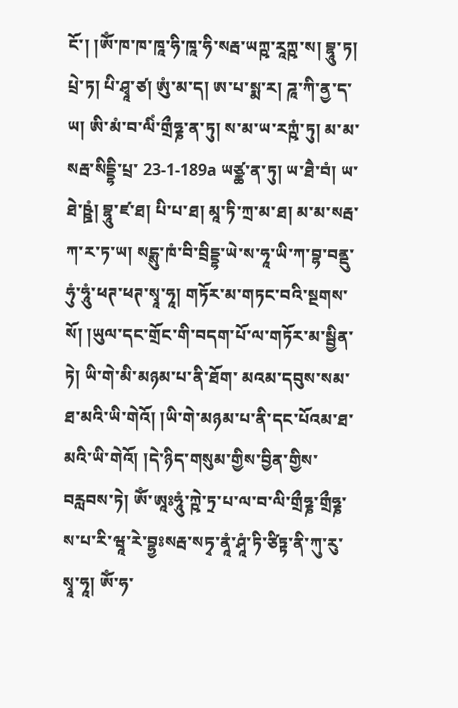ངོ་། །ཨོཾ་ཁ་ཁ་ཁཱ་ཧི་ཁཱ་ཧི་སརྦ་ཡཀྵ་རཱཀྵ་ས། བྷཱུ་ཏ། པྲེ་ཏ། པི་ཤྭཱ་ཙ། ཨུཾ་མ་ད། ཨ་པ་སྨ་ར། ཌཱ་ཀི་ནྱ་ད་ཡ། ཨི་མཾ་བ་ལིཾ་གྲྀཧྞ་ན་ཏུ། ས་མ་ཡ་རཀྵཾ་ཏུ། མ་མ་སརྦ་སིདྡྷི་པྲ་ 23-1-189a ཡཙྪ་ན་ཏུ། ཡ་ཐཻ་བཾ། ཡ་ཐེ་ཥྛཾ། བྷཱུ་ཛ་ཐ། པི་པ་ཐ། མཱ་ཏི་ཀྲ་མ་ཐ། མ་མ་སརྦ་ཀ་ར་ཏ་ཡ། སདྶུ་ཁཾ་བི་བྲིདྡྷ་ཡེ་ས་ཧཱ་ཡི་ཀ་བྷ་བནྡུ་ཧུཾ་ཧཱུཾ་ཕཊ་ཕཊ་སྭཱ་ཧཱ། གཏོར་མ་གཏང་བའི་སྔགས་སོ། །ཡུལ་དང་གྲོང་གི་བདག་པོ་ལ་གཏོར་མ་སྦྱིན་ཏེ། ཡི་གེ་མི་མཉམ་པ་ནི་ཐོག་ མའམ་དབུས་སམ་ཐ་མའི་ཡི་གེའོ། །ཡི་གེ་མཉམ་པ་ནི་དང་པོའམ་ཐ་མའི་ཡི་གེའོ། །དེ་ཉིད་གསུམ་གྱིས་བྱིན་གྱིས་བརླབས་ཏེ། ཨོཾ་ཨཱཿཧཱུཾ་ཀྵེ་ཏྲ་པ་ལ་བ་ལི་གྲྀཧྞ་གྲྀཧྞ་ས་པ་རི་ཝཱ་རེ་བྷྱཿསརྦ་སཏྭ་ནཱཾ་ཤཱཾ་ཏི་ཙིཏྟ་ནི་ཀུ་རུ་སྭཱ་ཧཱ། ཨོཾ་ཧ་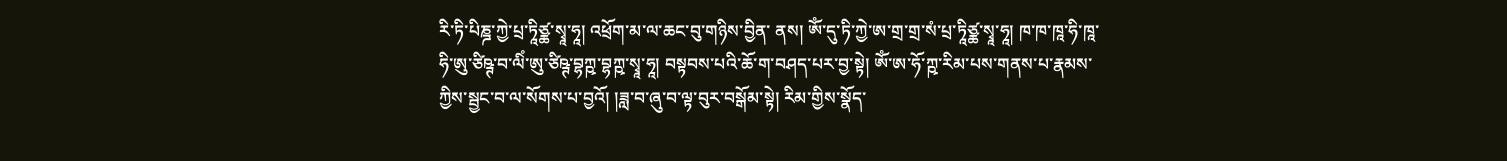རི་ཏི་པིཎྜ་ཀྱེ་པྲ་ཏཱིཙྪ་སྭཱ་ཧཱ། འཕྲོག་མ་ལ་ཆང་བུ་གཉིས་བྱིན་ ནས། ཨོཾ་དུ་ཏི་ཀྱེ་ཨ་གྲ་གྲ་སཾ་པྲ་ཏཱིཙྪ་སྭཱ་ཧཱ། ཁ་ཁ་ཁཱ་ཧི་ཁཱ་ཧི་ཨུ་ཙིཥྚ་བ་ལིཾ་ཨུ་ཙིཥྚ་བྷཀྵ་བྷཀྵ་སྭཱ་ཧཱ། བསྟབས་པའི་ཆོ་ག་བཤད་པར་བྱ་སྟེ། ཨོཾ་ཨ་ཧོ་ཀྵ་རིམ་པས་གནས་པ་རྣམས་ཀྱིས་སྦྱང་བ་ལ་སོགས་པ་བྱའོ། །ཟླ་བ་ཞུ་བ་ལྟ་བུར་བསྒོམ་སྟེ། རིམ་གྱིས་སྣོད་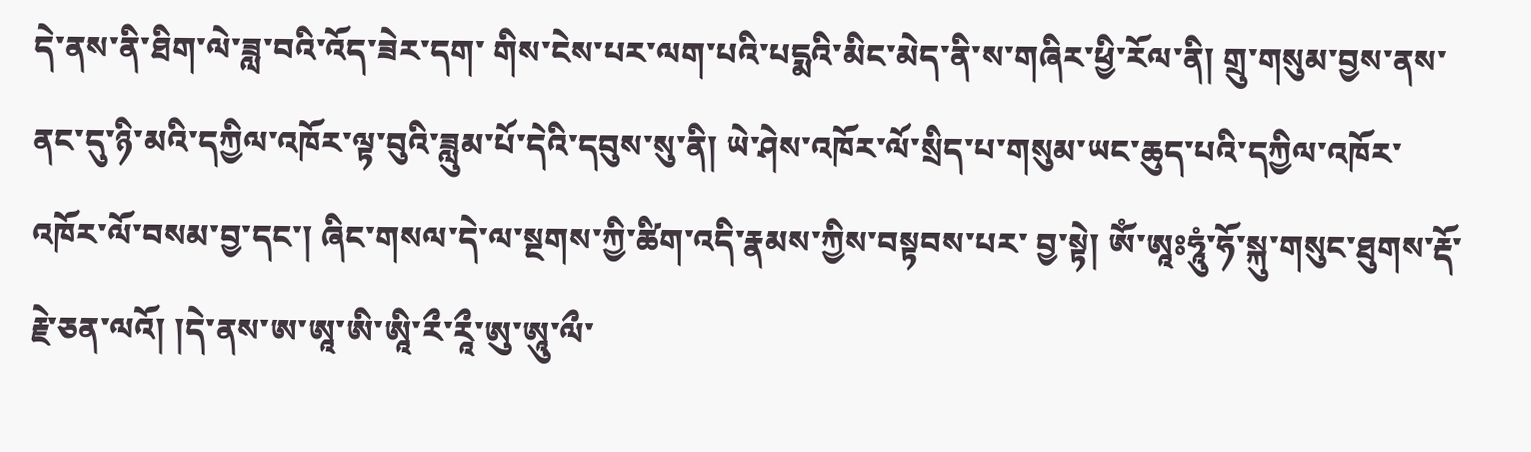དེ་ནས་ནི་ཐིག་ལེ་ཟླ་བའི་འོད་ཟེར་དག་ གིས་ངེས་པར་ལག་པའི་པདྨའི་མིང་མེད་ནི་ས་གཞིར་ཕྱི་རོལ་ནི། གྲུ་གསུམ་བྱས་ནས་ནང་དུ་ཉི་མའི་དཀྱིལ་འཁོར་ལྟ་བུའི་ཟླུམ་པོ་དེའི་དབུས་སུ་ནི། ཡེ་ཤེས་འཁོར་ལོ་སྲིད་པ་གསུམ་ཡང་ཆུད་པའི་དཀྱིལ་འཁོར་འཁོར་ལོ་བསམ་བྱ་དང་། ཞིང་གསལ་དེ་ལ་སྔགས་ཀྱི་ཚིག་འདི་རྣམས་ཀྱིས་བསྟབས་པར་ བྱ་སྟེ། ཨོཾ་ཨཱཿཧཱུཾ་ཧོ་སྐུ་གསུང་ཐུགས་རྡོ་རྗེ་ཅན་ལའོ། །དེ་ནས་ཨ་ཨཱ་ཨི་ཨཱི་རྀ་རཱྀ་ཨུ་ཨཱུ་ལྀ་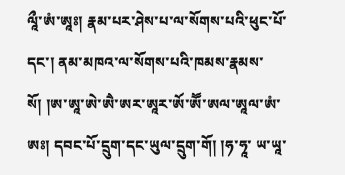ལཱྀ་ཨཾ་ཨཱཿ། རྣམ་པར་ཤེས་པ་ལ་སོགས་པའི་ཕུང་པོ་དང་། ནམ་མཁའ་ལ་སོགས་པའི་ཁམས་རྣམས་སོ། །ཨ་ཨཱ་ཨེ་ཨཻ་ཨར་ཨཱར་ཨོ་ཨཽ་ཨལ་ཨཱལ་ཨཾ་ཨཿ། དབང་པོ་དྲུག་དང་ཡུལ་དྲུག་གོ། །ཧ་ཧཱ་ ཡ་ཡཱ་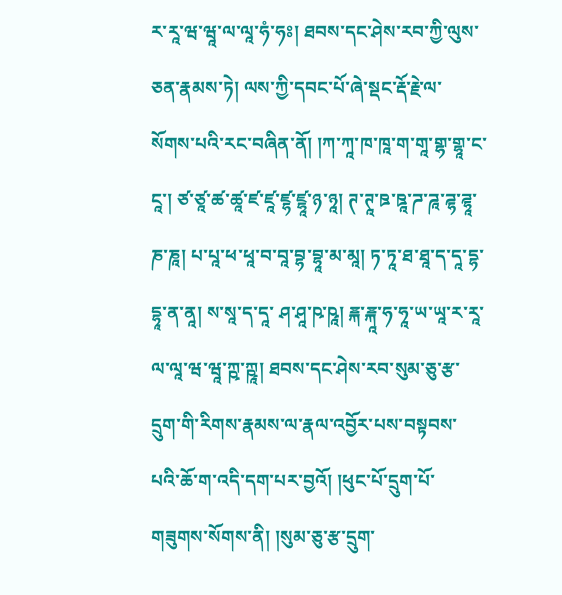ར་རཱ་ཝ་ཝཱ་ལ་ལཱ་ཧཾ་ཧཿ། ཐབས་དང་ཤེས་རབ་ཀྱི་ལུས་ཅན་རྣམས་ཏེ། ལས་ཀྱི་དབང་པོ་ཞེ་སྡང་རྡོ་རྗེ་ལ་སོགས་པའི་རང་བཞིན་ནོ། །ཀ་ཀཱ་ཁ་ཁཱ་ག་གཱ་གྷ་གྷཱ་ང་ངཱ་། ཙ་ཙཱ་ཚ་ཚཱ་ཛ་ཛཱ་ཛྷ་ཛྷཱ་ཉ་ཉཱ། ཊ་ཊཱ་ཋ་ཋཱ་ཌ་ཌཱ་ཌྷ་ཌྷཱ་ཎ་ཎཱ། པ་པཱ་ཕ་ཕཱ་བ་བཱ་བྷ་བྷཱ་མ་མཱ། ཏ་ཏཱ་ཐ་ཐཱ་ད་དཱ་དྷ་དྷཱ་ན་ནཱ། ས་སཱ་ད་དཱ་ ཤ་ཤཱ་ཥ་ཥཱ། ྈྐ་ྈྐཱ་ཧ་ཧཱ་ཡ་ཡཱ་ར་རཱ་ལ་ལཱ་ཝ་ཝཱ་ཀྵ་ཀྵཱ། ཐབས་དང་ཤེས་རབ་སུམ་ཅུ་རྩ་དྲུག་གི་རིགས་རྣམས་ལ་རྣལ་འབྱོར་པས་བསྟབས་པའི་ཆོ་ག་འདི་དག་པར་བྱའོ། །ཕུང་པོ་དྲུག་པོ་གཟུགས་སོགས་ནི། །སུམ་ཅུ་རྩ་དྲུག་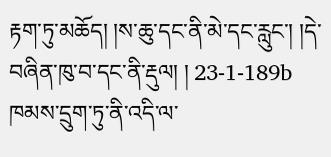རྟག་ཏུ་མཆོད། །ས་ཆུ་དང་ནི་མེ་དང་རླུང་། །དེ་བཞིན་ཁུ་བ་དང་ནི་རྡུལ། ། 23-1-189b ཁམས་དྲུག་ཏུ་ནི་འདི་ལ་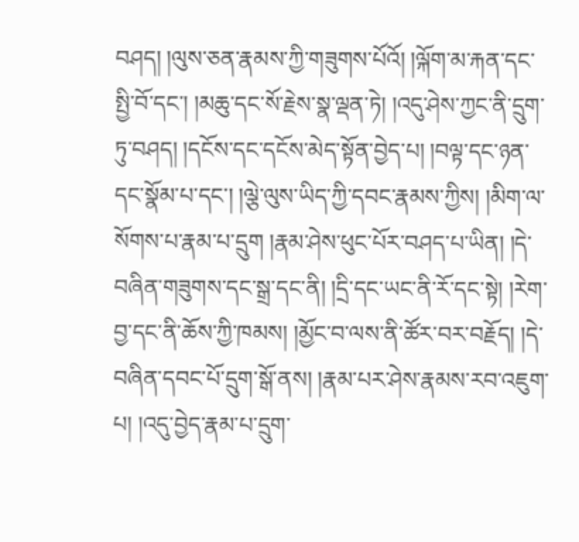བཤད། །ལུས་ཅན་རྣམས་ཀྱི་གཟུགས་པོའོ། །ལྐོག་མ་རྐན་དང་སྤྱི་བོ་དང་། །མཆུ་དང་སོ་རྗེས་སྣ་ལྡན་ཏེ། །འདུ་ཤེས་ཀྱང་ནི་དྲུག་ཏུ་བཤད། །དངོས་དང་དངོས་མེད་སྟོན་བྱེད་པ། །བལྟ་དང་ཉན་དང་སྣོམ་པ་དང་། །ལྕེ་ལུས་ཡིད་ཀྱི་དབང་རྣམས་ཀྱིས། །མིག་ལ་ སོགས་པ་རྣམ་པ་དྲུག །རྣམ་ཤེས་ཕུང་པོར་བཤད་པ་ཡིན། །དེ་བཞིན་གཟུགས་དང་སྒྲ་དང་ནི། །དྲི་དང་ཡང་ནི་རོ་དང་སྟེ། །རེག་བྱ་དང་ནི་ཆོས་ཀྱི་ཁམས། །མྱོང་བ་ལས་ནི་ཚོར་བར་བརྗོད། །དེ་བཞིན་དབང་པོ་དྲུག་སྒོ་ནས། །རྣམ་པར་ཤེས་རྣམས་རབ་འཇུག་པ། །འདུ་བྱེད་རྣམ་པ་དྲུག་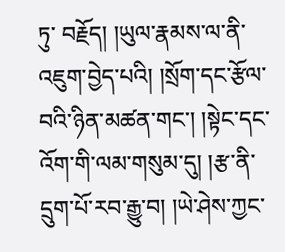ཏུ་ བརྗོད། །ཡུལ་རྣམས་ལ་ནི་འཇུག་བྱེད་པའི། །སྲོག་དང་རྩོལ་བའི་ཉིན་མཚན་གང་། །སྟེང་དང་འོག་གི་ལམ་གསུམ་དུ། །རྩ་ནི་དྲུག་པོ་རབ་རྒྱུ་བ། །ཡེ་ཤེས་ཀྱང་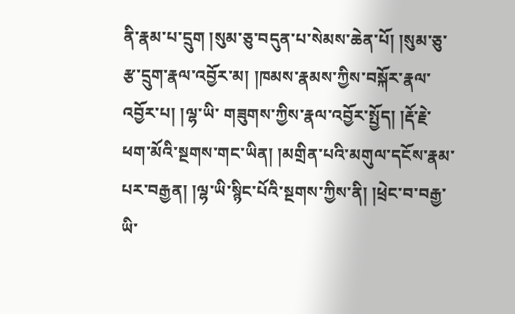ནི་རྣམ་པ་དྲུག །སུམ་ཅུ་བདུན་པ་སེམས་ཆེན་པོ། །སུམ་ཅུ་རྩ་དྲུག་རྣལ་འབྱོར་མ། །ཁམས་རྣམས་ཀྱིས་བསྐོར་རྣལ་འབྱོར་པ། །ལྷ་ཡི་ གཟུགས་ཀྱིས་རྣལ་འབྱོར་སྤྱོད། །རྡོ་རྗེ་ཕག་མོའི་སྔགས་གང་ཡིན། །མགྲིན་པའི་མགུལ་དངོས་རྣམ་པར་བརྒྱན། །ལྷ་ཡི་སྙིང་པོའི་སྔགས་ཀྱིས་ནི། །ཕྲེང་བ་བརྒྱ་ཡི་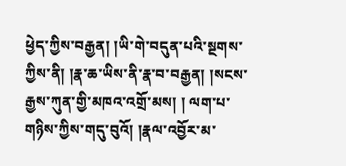ཕྱེད་ཀྱིས་བརྒྱན། །ཡི་གེ་བདུན་པའི་སྔགས་ཀྱིས་ནི། །རྣ་ཆ་ཡིས་ནི་རྣ་བ་བརྒྱན། །སངས་རྒྱས་ཀུན་གྱི་མཁའ་འགྲོ་མས། ། ལག་པ་གཉིས་ཀྱིས་གདུ་བུའོ། །རྣལ་འབྱོར་མ་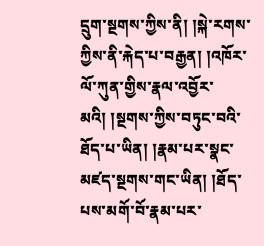དྲུག་སྔགས་ཀྱིས་ནི། །སྐེ་རགས་ཀྱིས་ནི་རྐེད་པ་བརྒྱན། །འཁོར་ལོ་ཀུན་གྱིས་རྣལ་འབྱོར་མའི། །སྔགས་ཀྱིས་བཏུང་བའི་ཐོད་པ་ཡིན། །རྣམ་པར་སྣང་མཛད་སྔགས་གང་ཡིན། །ཐོད་པས་མགོ་བོ་རྣམ་པར་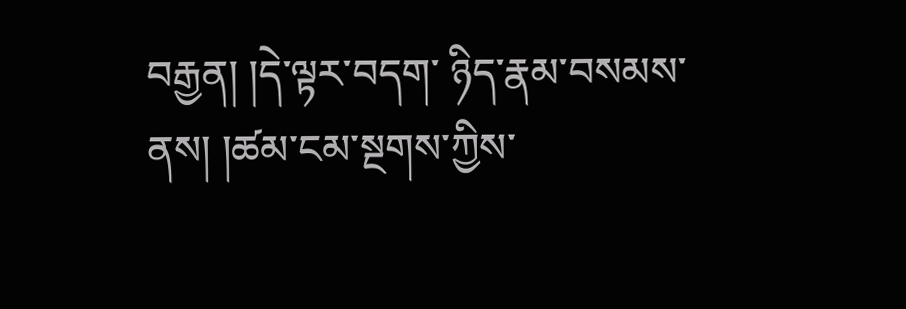བརྒྱན། །དེ་ལྟར་བདག་ ཉིད་རྣམ་བསམས་ནས། །ཚམ་ངམ་སྔགས་ཀྱིས་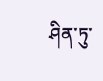ཤིན་ཏུ་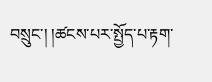བསྲུང་། །ཚངས་པར་སྤྱོད་པ་རྟག་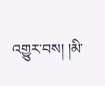འགྱུར་བས། །མི་